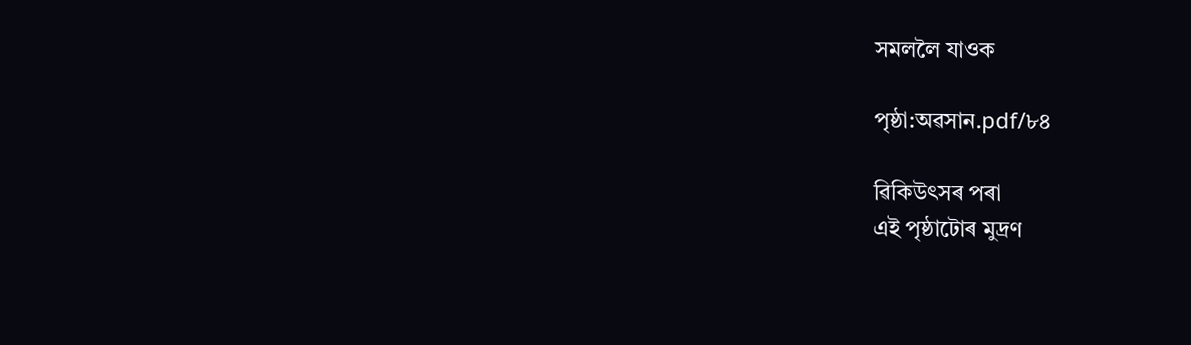সমললৈ যাওক

পৃষ্ঠা:অৱসান.pdf/৮৪

ৱিকিউৎসৰ পৰা
এই পৃষ্ঠাটোৰ মুদ্ৰণ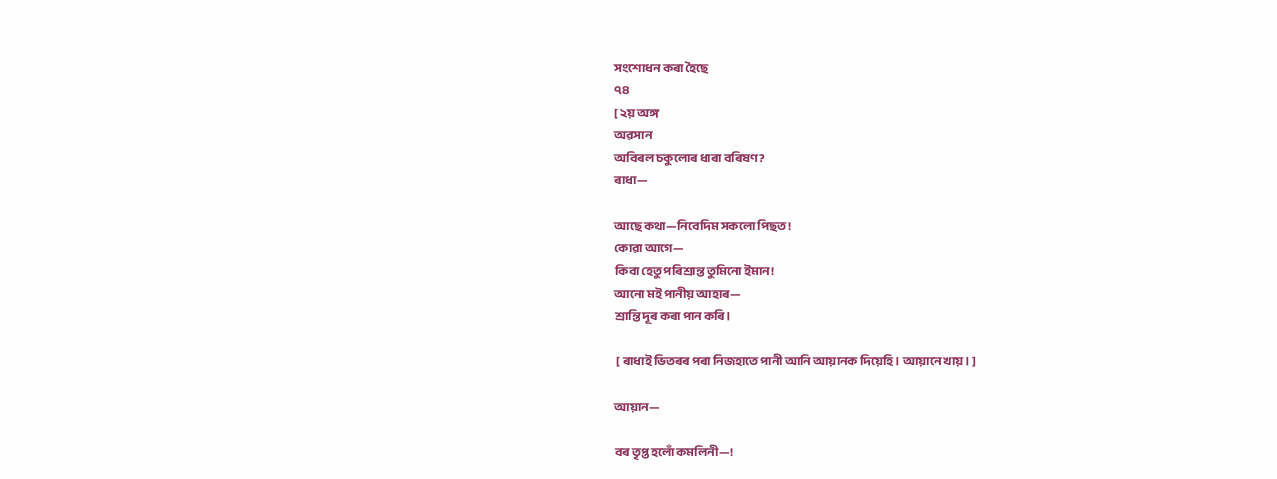সংশোধন কৰা হৈছে
৭৪
[ ২য় অঙ্গ
অৱসান
অবিৰল চকুলোৰ ধাৰা বৰিষণ?
ৰাধা—

আছে কথা—নিবেদিম সকলো পিছত!
কোৱা আগে—
কিবা হেতু পৰিশ্ৰান্ত তুমিনো ইমান!
আনো মই পানীয় আহাৰ—
শ্ৰান্তি দূৰ কৰা পান কৰি।

 [ ৰাধাই ভিতৰৰ পৰা নিজহাতে পানী আনি আয়ানক দিয়েহি। আয়ানে খায়। ]

আয়ান—

বৰ তৃপ্ত হলোঁ কমলিনী—!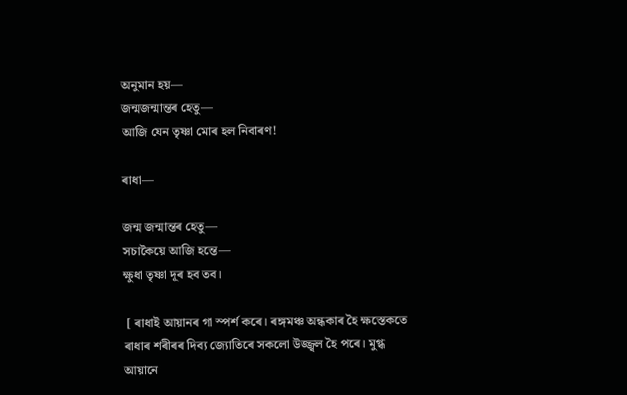অনুমান হয়—
জন্মজন্মান্তৰ হেতু—
আজি যেন তৃষ্ণা মোৰ হল নিবাৰণ!

ৰাধা—

জন্ম জন্মান্তৰ হেতু—
সচাকৈয়ে আজি হন্তে—
ক্ষুধা তৃষ্ণা দূৰ হব তব।

 [ ৰাধাই আয়ানৰ গা স্পৰ্শ কৰে। ৰঙ্গমঞ্চ অন্ধকাৰ হৈ ক্ষস্তেকতে ৰাধাৰ শৰীৰৰ দিব্য জ্যোতিৰে সকলো উজ্জ্বল হৈ পৰে। মুগ্ধ আয়ানে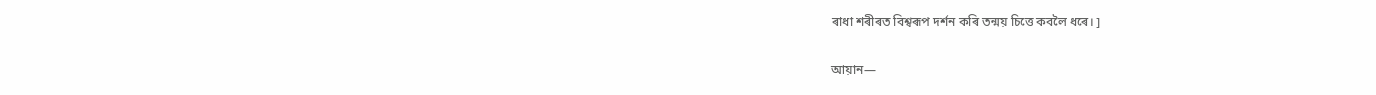ৰাধা শৰীৰত বিশ্বৰূপ দৰ্শন কৰি তন্ময় চিত্তে কবলৈ ধৰে। ]

আয়ান—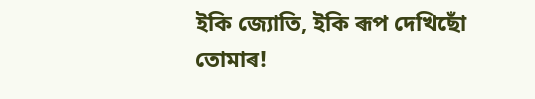ইকি জ্যোতি, ইকি ৰূপ দেখিছোঁ তোমাৰ!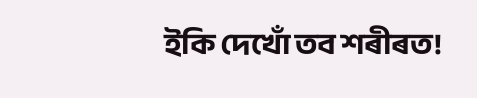ইকি দেখোঁ তব শৰীৰত!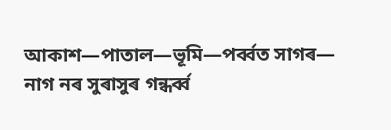আকাশ—পাতাল—ভূমি—পৰ্ব্বত সাগৰ—
নাগ নৰ সুৰাসুৰ গন্ধৰ্ব্ব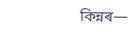কিন্নৰ—